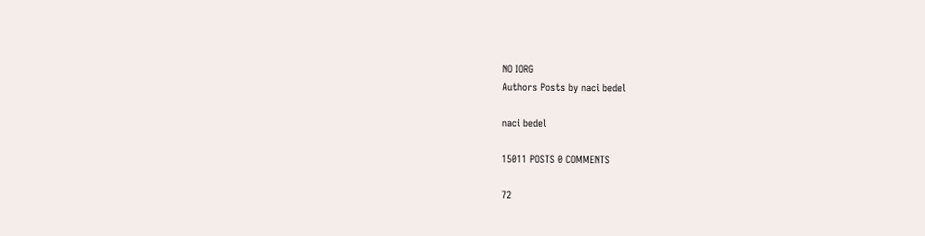NO IORG
Authors Posts by naci bedel

naci bedel

15011 POSTS 0 COMMENTS

72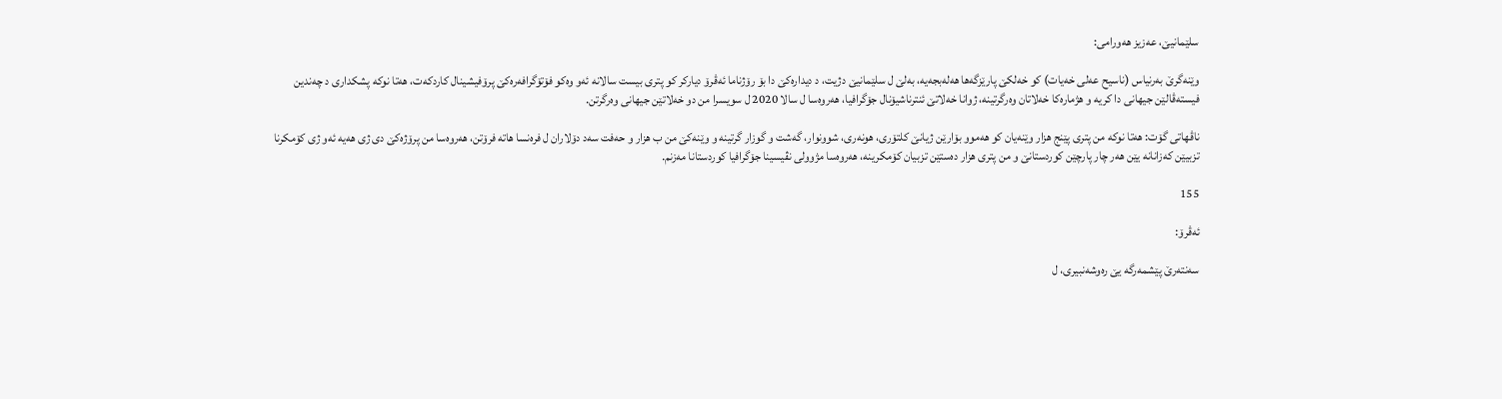سلێمانیێ‌، عه‌زیز هه‌ورامی:

وێنه‌گرێ‌ به‌رنیاس (ناسیح عه‌لی خه‌یات) كو خه‌لكێ‌ پارێزگه‌ها هه‌له‌بجه‌یه‌، به‌لێ‌ ل سلێمانیێ‌ دژیت، د دیداره‌كێ‌ دا بۆ رۆژناما ئه‌ڤرۆ دیاركر كو پتری بیست سالانه‌ ئه‌و وه‌كو فۆتۆگرافه‌ره‌كێ‌ پرۆفیشینال كاردكه‌ت، هه‌تا نوكه‌ پشكداری د چه‌ندین فیسته‌ڤالێن جیهانی دا كریه‌ و هژماره‌كا خه‌لاتان وه‌رگرتینه‌، ژوانا خه‌لاتێ‌ ئنترناشیۆنال جۆگرافیا، هه‌روه‌سا ل سالا 2020 ل سویسرا من دو خه‌لاتێن جیهانی وه‌رگرتن.

ناڤهاتی گۆت: هه‌تا نوكه‌ من پتری پێنج هزار وێنه‌یان كو هه‌موو بۆارێن ژیانێ‌ كلتۆری، هونه‌ری، شوونوار، گه‌شت و گوزار گرتینه‌ و وێنه‌كێ‌ من ب هزار و حه‌فت سه‌د دۆلاران ل فره‌نسا هاته‌ فرۆتن، هه‌روه‌سا من پرۆژه‌كێ‌ دی ژی هه‌یه‌ ئه‌و ژی كۆمكرنا تزبیێن كه‌زانانه‌ یێن هه‌ر چار پارچێن كوردستانێ‌ و من پتری هزار ده‌ستێن تزبیان كۆمكرینه‌، هه‌روه‌سا مژوولی نڤیسینا جۆگرافیا كوردستانا مه‌زنم.

155

ئه‌ڤرۆ:

سه‌نته‌رێ‌ پێشمه‌رگه‌ یێ‌ ره‌وشه‌نبیری، ل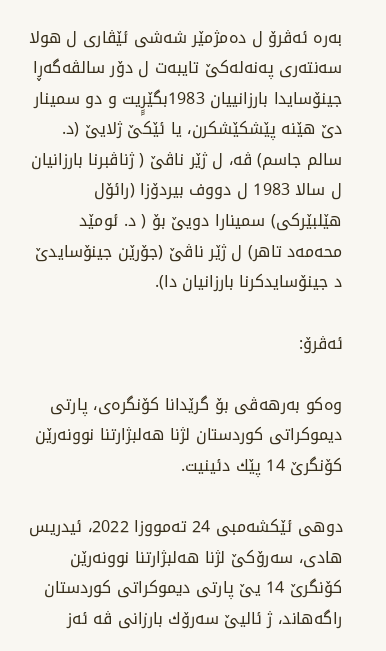به‌ره‌ ئه‌ڤرۆ ل ده‌مژمێر شه‌شی ئێڤاری ل هولا سه‌نته‌ری په‌نه‌له‌كێ‌ تایبه‌ت ل دۆر سالڤه‌گه‌ڕا جینۆسایدا بارزانییان 1983بگێرٍِیت و دو سمینار دێ‌ هێنه‌ پێشكێشكرن، یا ئێكێ‌ ژلایێ‌ (د. سالم جاسم) ڤه‌، ل ژێر ناڤێ‌ ( ژناڤبرنا بارزانیان ل سالا 1983 ل دووف بیردۆزا (رائۆل هێلبێركی) سمینارا دویێ‌ بۆ ( د. ئومێد محه‌مه‌د تاهر) ل ژێر ناڤێ‌ (جۆرێن جینۆسایدێ‌ د جینۆسایدكرنا بارزانیان دا).

ئه‌ڤرۆ:

وه‌كو به‌رهه‌ڤی بۆ گرێدانا كۆنگره‌ی، پارتی دیموكراتی كوردستان لژنا هه‌لبژارتنا نوونه‌رێن كۆنگرێ 14 پێك دئینیت.

دوهی ئێكشه‌مبی 24 ته‌مووزا 2022، ئیدریس هادی، سه‌رۆكێ لژنا هه‌لبژارتنا نوونه‌رێن كۆنگرێ 14 یێ پارتی دیموكراتی كوردستان راگه‌هاند، ژ ئالیێ سه‌رۆك بارزانی ڤه‌ ئه‌ز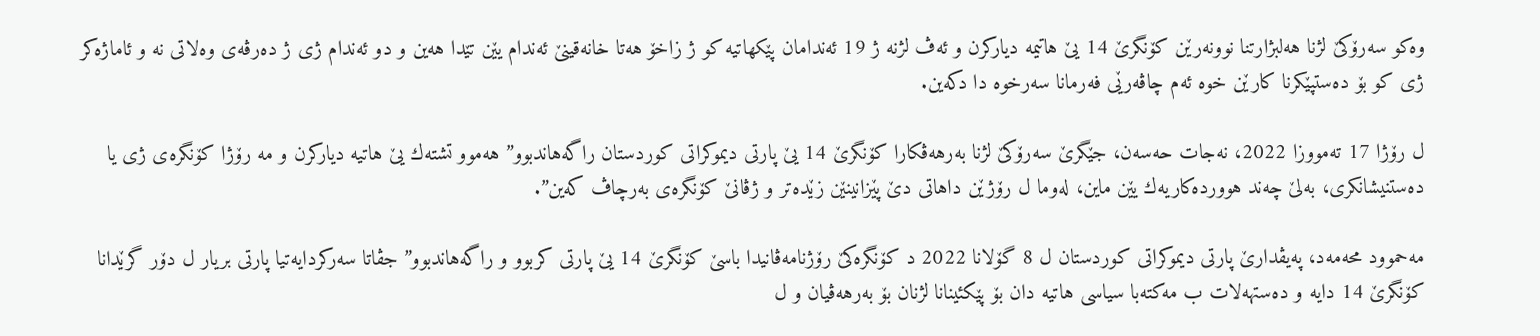وه‌كو سه‌رۆكێ لژنا هه‌لبژارتنا نوونه‌رێن كۆنگرێ 14 یێ هاتیمه‌ دیاركرن و ئه‌ڤ لژنه‌ ژ 19 ئه‌ندامان پێكهاتیه‌ كو ژ زاخۆ هه‌تا خانه‌قینێ ئه‌ندام یێن تێدا هه‌ین و دو ئه‌ندام ژی ژ ده‌رڤه‌ی وه‌لاتی نه‌ و ئاماژه‌كر ژی كو بۆ ده‌ستپێكرنا كارێن خوه‌ ئه‌م چاڤه‌رێی فه‌رمانا سه‌رخوه‌ دا دكه‌ین.

ل رۆژا 17 ته‌مووزا 2022، نه‌جات حه‌سه‌ن، جێگرێ سه‌رۆكێ لژنا به‌رهه‌ڤكارا كۆنگرێ 14 یێ پارتی دیموكراتی كوردستان راگه‌هاندبوو” هه‌موو تشته‌ك یێ هاتیه‌ دیاركرن و مه‌ رۆژا كۆنگره‌ی ژی یا ده‌ستنیشانكری، به‌لێ چه‌ند هوورده‌كاریه‌ك یێن ماین، له‌وما ل رۆژێن داهاتی دێ پێزانینێن زێده‌تر و ژڤانێ كۆنگره‌ی به‌رچاڤ كه‌ین”.

مه‌حموود محه‌مه‌د، په‌یڤدارێ پارتی دیموكراتی كوردستان ل 8 گۆلانا 2022 د كۆنگره‌كێ رۆژنامه‌ڤانیدا باسێ كۆنگرێ 14 یێ پارتی كربوو و راگه‌هاندبوو” جڤاتا سه‌ركردایه‌تیا پارتی بریار ل دۆر گرێدانا كۆنگرێ 14 دایه‌ و ده‌ستهه‌لات ب مه‌كته‌با سیاسی هاتیه‌ دان بۆ پێكئینانا لژنان بۆ به‌رهه‌ڤیان و ل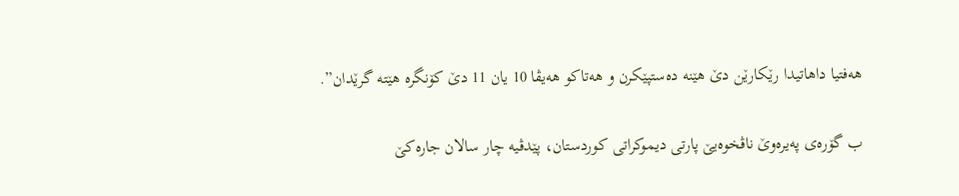هه‌فتیا داهاتیدا رێكارێن دێ هێنه‌ ده‌ستپێكرن و هه‌تاكو هه‌یڤا 10 یان 11 دێ كۆنگره‌ هێته‌ گرێدان”.

ب گۆره‌ی په‌یره‌وێ ناڤخوه‌یێ پارتی دیموكراتی كوردستان، پێدڤیه‌ چار سالان جاره‌كێ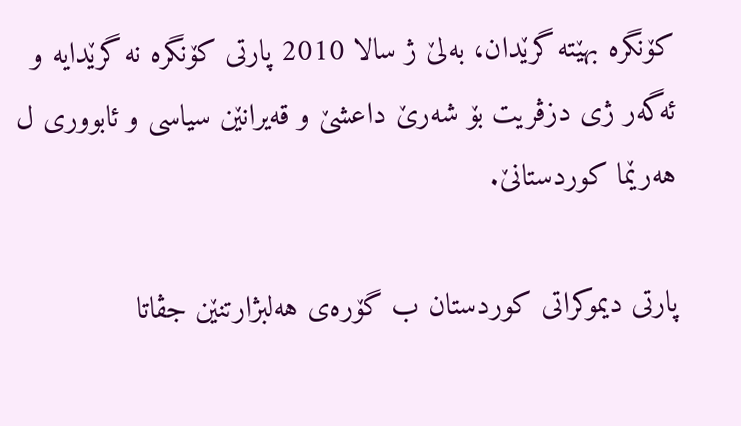كۆنگره‌ بهێته‌ گرێدان، به‌لێ ژ سالا 2010 پارتی كۆنگره‌ نه‌ گرێدایه‌ و ئه‌گه‌ر ژی دزڤریت بۆ شه‌رێ داعشێ و قه‌یرانێن سیاسی و ئابووری ل هه‌رێما كوردستانێ.

پارتی دیموكراتی كوردستان ب گۆره‌ی هه‌لبژارتنێن جڤاتا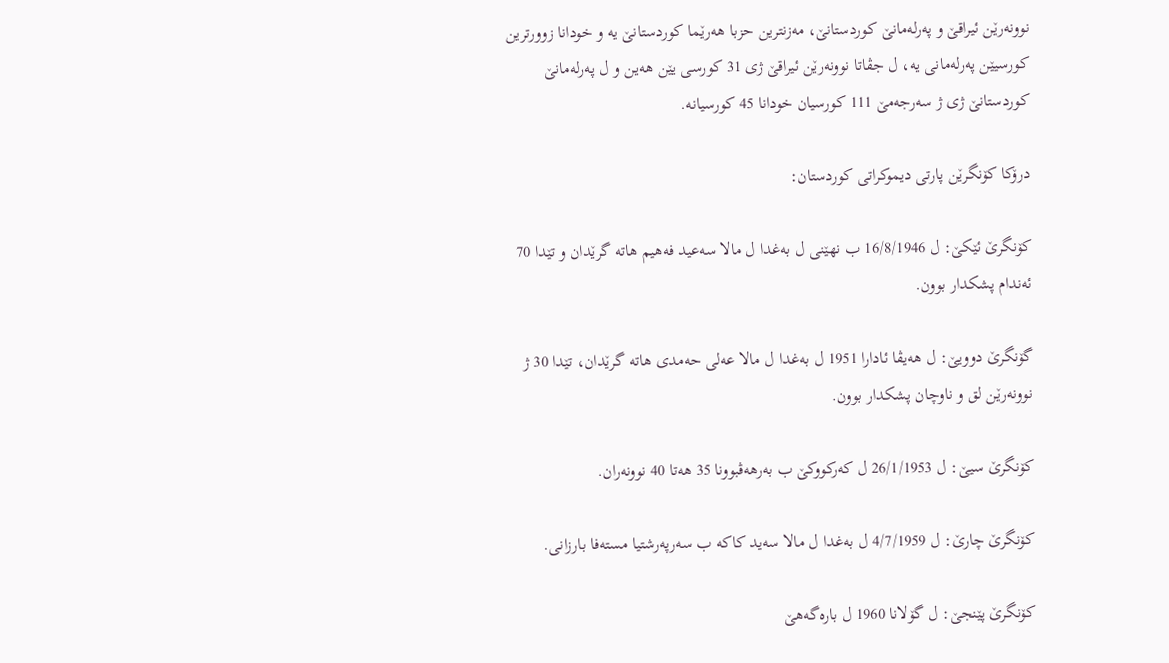نوونه‌رێن ئیراقێ و په‌رله‌مانێ كوردستانێ، مه‌زنترین حزبا هه‌رێما كوردستانێ یه‌ و خودانا زوورترین كورسیێن په‌رله‌مانی یه‌، ل جڤاتا نوونه‌رێن ئیراقێ ژی 31 كورسی یێن هه‌ین و ل په‌رله‌مانێ كوردستانێ ژی ژ سه‌رجه‌مێ 111 كورسیان خودانا 45 كورسیانه‌.

درۆكا كۆنگرێن پارتی دیموكراتی كوردستان:

كۆنگرێ ئێكێ: ل 16/8/1946 ب نهێنی ل به‌غدا ل مالا سه‌عید فه‌هیم هاته‌ گرێدان و تێدا 70 ئه‌ندام پشكدار بوون.

گۆنگرێ دوویێ: ل هه‌یڤا ئادارا 1951 ل به‌غدا ل مالا عه‌لی حه‌مدی هاته‌ گرێدان، تێدا 30 ژ نوونه‌رێن لق و ناوچان پشكدار بوون.

كۆنگرێ سیێ: ل 26/1/1953 ل كه‌ركووكێ ب به‌رهه‌ڤبوونا 35 هه‌تا 40 نوونه‌ران.

كۆنگرێ چارێ: ل 4/7/1959 ل به‌غدا ل مالا سه‌ید كاكه‌ ب سه‌رپه‌رشتیا مسته‌فا بارزانی.

كۆنگرێ پێنجێ: ل گۆلانا 1960 ل باره‌گه‌هێ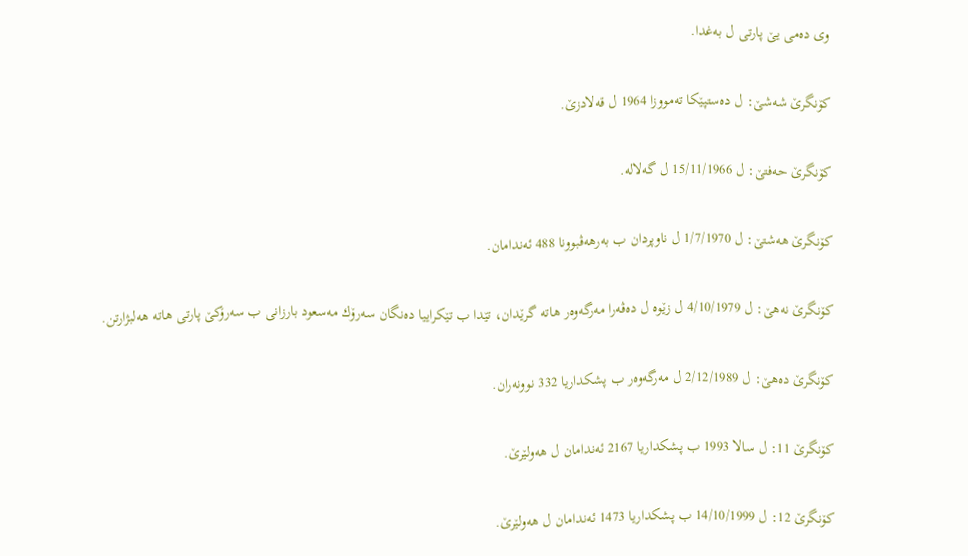وی ده‌می یێ پارتی ل به‌غدا.

كۆنگرێ شه‌شێ: ل ده‌ستپێكا ته‌مووزا 1964 ل قه‌لادزێ.

كۆنگرێ حه‌فتێ: ل 15/11/1966 ل گه‌لاله‌.

كۆنگرێ هه‌شتێ: ل 1/7/1970 ل ناوپردان ب به‌رهه‌ڤبوونا 488 ئه‌ندامان.

كۆنگرێ نه‌هێ: ل 4/10/1979 ل زێوه‌ ل ده‌ڤه‌را مه‌رگه‌وه‌ر هاته‌ گرێدان، تێدا ب تێكراییا ده‌نگان سه‌رۆك مه‌سعود بارزانی ب سه‌رۆكێ پارتی هاته‌ هه‌لبژارتن.

كۆنگرێ ده‌هێ: ل 2/12/1989 ل مه‌رگه‌وه‌ر ب پشكداریا 332 نوونه‌ران.

كۆنگرێ 11: ل سالا 1993 ب پشكداریا 2167 ئه‌ندامان ل هه‌ولێرێ.

كۆنگرێ 12: ل 14/10/1999 ب پشكداریا 1473 ئه‌ندامان ل هه‌ولێرێ.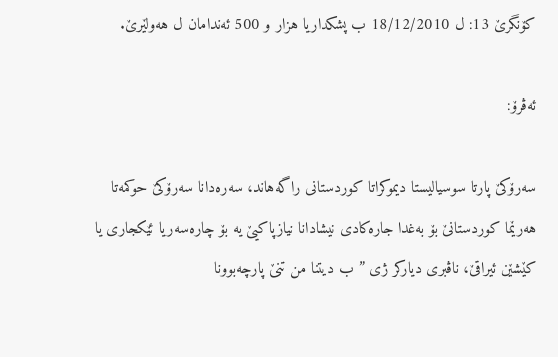كۆنگرێ 13: ل 18/12/2010 ب پشكداریا هزار و 500 ئه‌ندامان ل هه‌ولێرێ.

ئه‌ڤرۆ:

سه‌رۆكێ پارتا سوسیالیستا دیموكراتا كوردستانی راگه‌هاند، سه‌ره‌دانا سه‌رۆكێ حوكمه‌تا هه‌رێما كوردستانێ بۆ به‌غدا جاره‌كادی نیشادانا نیازپاكیێ یه‌ بۆ چاره‌سه‌ریا ئێكجاری یا كێشێن ئیراقێ، ناڤبری دیاركر ژی ” ب دیتنا من تنێ پارچه‌بوونا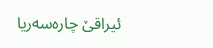ئیراقێ چاره‌سه‌ریا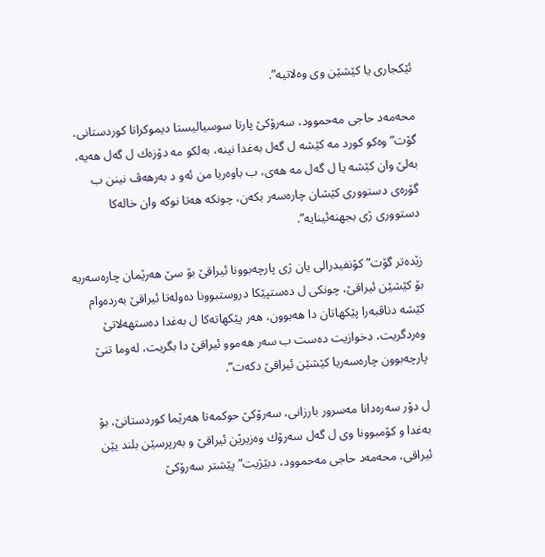ئێكجاری یا كێشێن وی وه‌لاتیه‌”.

محه‌مه‌د حاجی مه‌حموود، سه‌رۆكێ پارتا سوسیالیستا دیموكراتا كوردستانی، گۆت” وه‌كو كورد مه‌ كێشه‌ ل گه‌ل به‌غدا نینه‌، به‌لكو مه‌ دۆزه‌ك ل گه‌ل هه‌یه‌، به‌لێ وان كێشه‌ یا ل گه‌ل مه‌ هه‌ی، ب باوه‌ریا من ئه‌و د به‌رهه‌ڤ نینن ب گۆره‌ی دستووری كێشان چاره‌سه‌ر بكه‌ن، چونكه‌ هه‌تا نوكه‌ وان خاله‌كا دستووری ژی بجهنه‌ئینایه‌”.

زێده‌تر گۆت” كۆنفیدرالی یان ژی پارچه‌بوونا ئیراقێ بۆ سێ هه‌رێمان چاره‌سه‌ریه‌ بۆ كێشێن ئیراقێ، چونكی ل ده‌ستپێكا دروستبوونا ده‌وله‌تا ئیراقێ به‌رده‌وام كێشه‌ دناڤبه‌را پێكهاتان دا هه‌بوون، هه‌ر پێكهاته‌كا ل به‌غدا ده‌ستهه‌لاتێ وه‌ردگریت، دخوازیت ده‌ست ب سه‌ر هه‌موو ئیراقێ دا بگریت، له‌وما تنێ پارچه‌بوون چاره‌سه‌ریا كێشێن ئیراقێ دكه‌ت”.

ل دۆر سه‌ره‌دانا مه‌سرور بارزانی، سه‌رۆكێ حوكمه‌تا هه‌رێما كوردستانێ، بۆ به‌غدا و كۆمبوونا وی ل گه‌ل سه‌رۆك وه‌زیرێن ئیراقێ و به‌رپرسێن بلند یێن ئیراقی، محه‌مه‌د حاجی مه‌حموود، دبێژیت” پێشتر سه‌رۆكێ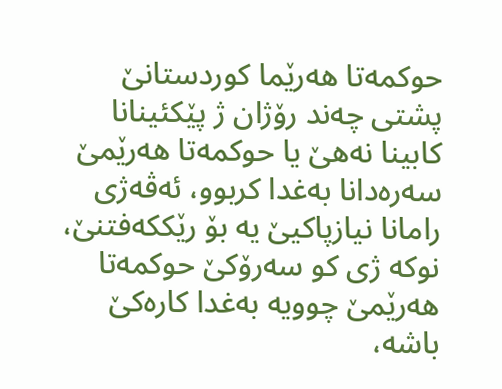حوكمه‌تا هه‌رێما كوردستانێ پشتی چه‌ند رۆژان ژ پێكئینانا كابینا نه‌هێ یا حوكمه‌تا هه‌رێمێ سه‌ره‌دانا به‌غدا كربوو، ئه‌ڤه‌ژی رامانا نیازپاكیێ یه‌ بۆ رێككه‌فتنێ، نوكه‌ ژی كو سه‌رۆكێ حوكمه‌تا هه‌رێمێ چوویه‌ به‌غدا كاره‌كێ باشه‌،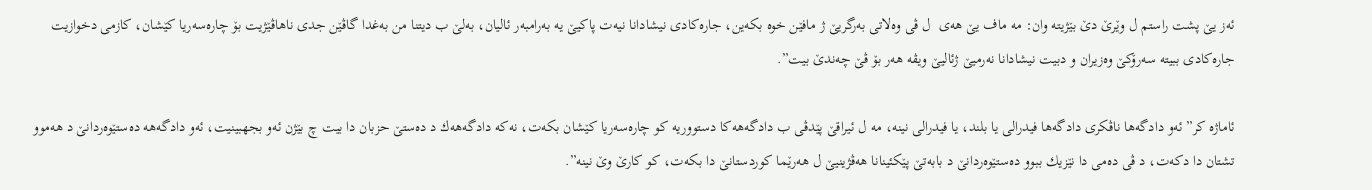ئه‌ز یێ پشت راستم ل وێرێ دێ بێژیته‌ وان: مه‌ ماف یێ هه‌ی  ل ڤی وه‌لاتی به‌رگریێ ژ مافێن خوه‌ بكه‌ین، جاره‌كادی نیشادانا نیه‌ت پاكیێ یه‌ به‌رامبه‌ر ئالیان، به‌لێ ب دیتنا من به‌غدا گاڤێن جدی ناهاڤێژیت بۆ چاره‌سه‌ریا كێشان، كازمی دخوازیت جاره‌كادی ببیته‌ سه‌رۆكێ وه‌زیران و دبیت نیشادانا نه‌رمیێ ژئالیێ ویڤه‌ هه‌ر بۆ ڤێ چه‌ندێ بیت”.

ئاماژه‌ كر” ئه‌و دادگه‌ها ناڤكری دادگه‌ها فیدرالی یا بلند، یا فیدرالی نینه‌، مه‌ ل ئیراقێ پێدڤی ب دادگه‌هه‌كا دستووریه‌ كو چاره‌سه‌ریا كێشان بكه‌ت، نه‌كه‌ دادگه‌هه‌ك د ده‌ستێ حزبان دا بیت چ بێژن ئه‌و بجهبینیت، ئه‌و دادگه‌هه‌ ده‌ستێوه‌ردانێ د هه‌موو تشتان دا دكه‌ت، د ڤی ده‌می دا نێزیك ببوو ده‌ستێوه‌ردانێ د بابه‌تێ پێكئینانا هه‌ڤژینیێ ل هه‌رێما كوردستانێ دا بكه‌ت، كو كارێ وێ نینه‌”.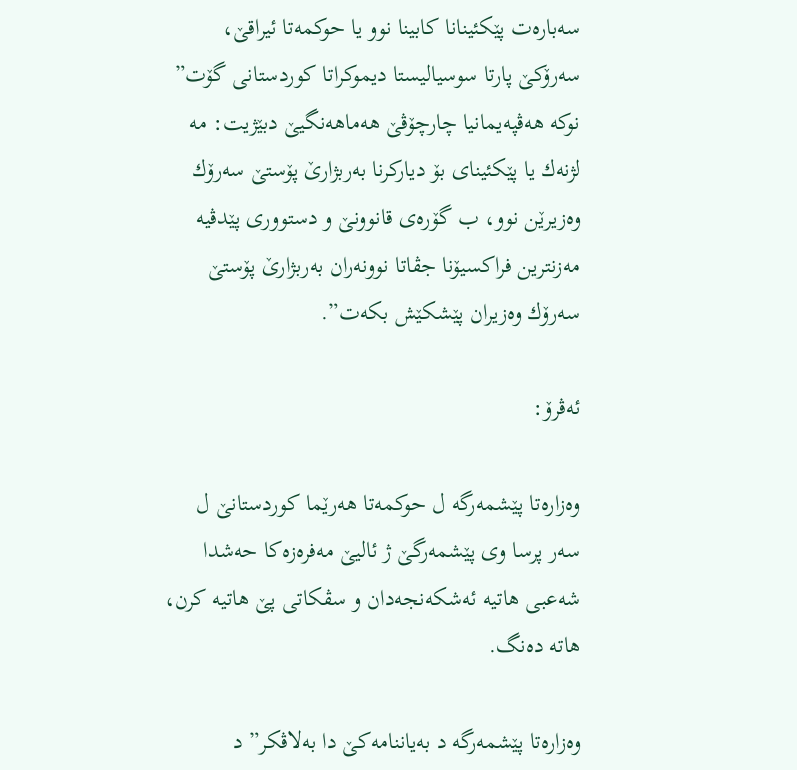سه‌باره‌ت پێكئینانا كابینا نوو یا حوكمه‌تا ئیراقێ، سه‌رۆكێ پارتا سوسیالیستا دیموكراتا كوردستانی گۆت” نوكه‌ هه‌ڤپه‌یمانیا چارچۆڤێ هه‌ماهه‌نگیێ دبێژیت: مه‌ لژنه‌ك یا پێكئینای بۆ دیاركرنا به‌ربژارێ پۆستێ سه‌رۆك وه‌زیرێن نوو، ب گۆره‌ی قانوونێ و دستووری پێدڤیه‌ مه‌زنترین فراكسیۆنا جڤاتا نوونه‌ران به‌ربژارێ پۆستێ سه‌رۆك وه‌زیران پێشكێش بكه‌ت”.

ئه‌ڤرۆ:

وه‌زاره‌تا پێشمه‌رگه‌ ل حوكمه‌تا هه‌رێما كوردستانێ ل سه‌ر پرسا وی پێشمه‌رگێ ژ ئالیێ مه‌فره‌زه‌كا حه‌شدا شه‌عبی هاتیه‌ ئه‌شكه‌نجه‌دان و سڤكاتی پێ هاتیه‌ كرن، هاته‌ ده‌نگ.

وه‌زاره‌تا پێشمه‌رگه‌ د به‌یاننامه‌كێ دا به‌لاڤكر” د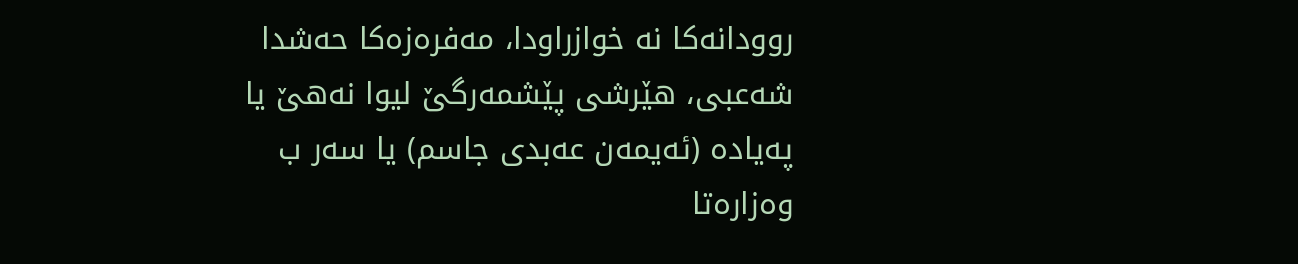روودانه‌كا نه‌ خوازراودا، مه‌فره‌زه‌كا حه‌شدا شه‌عبی، هێرشی پێشمه‌رگێ لیوا نه‌هێ یا په‌یاده‌ (ئه‌یمه‌ن عه‌بدی جاسم) یا سه‌ر ب وه‌زاره‌تا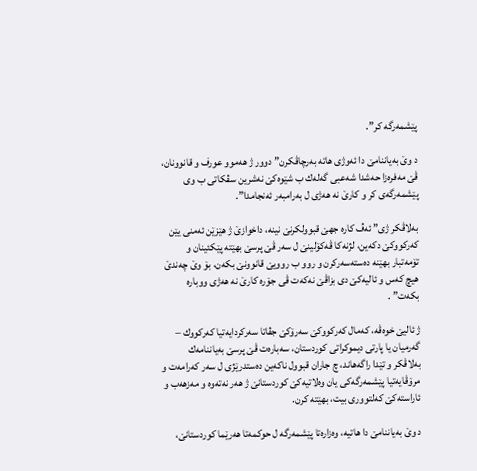پێشمه‌رگه‌ كر”.

د وێ به‌یاننامێ دا ئه‌وژی هاته‌ به‌رچاڤكرن” دوور ژ هه‌موو عورف و قانوونان، ڤێ مه‌فره‌زا حه‌شدا شه‌عبی گه‌له‌ك ب شێوه‌كێ نه‌شرین سڤكاتی ب وی پێشمه‌رگه‌ی كر و كارێ نه‌ هه‌ژی ل به‌رامبه‌ر ئه‌نجامدا”.

به‌لاڤكر ژی” ئه‌ڤ كاره‌ جهێ قبوولكرنێ نینه‌، داخوازێ ژ هێزێن ئه‌منی یێن كه‌ركووكێ دكه‌ین، لژنه‌كا ڤه‌كۆلینێ ل سه‌ر ڤێ پرسێ بهێته‌ پێكئینان و تۆمه‌تبار بهێنه‌ ده‌سته‌سه‌ركرن و روو ب روویێ قانوونێ بكه‌ن، بۆ وێ چه‌ندێ هیچ كه‌س و ئالیه‌كێ دی بزاڤێ نه‌كه‌ت ڤی جۆره‌ كارێ نه‌ هه‌ژی ووباره‌ بكه‌ت” .

ژ ئالیێ خوه‌ڤه‌، كه‌مال كه‌ركووكێ سه‌رۆكێ جڤاتا سه‌ركردایه‌تیا كه‌ركووك – گه‌رمیان یا پارتی دیموكراتی كوردستان، سه‌باره‌ت ڤێ پرسێ به‌یاننامه‌ك به‌لاڤكر و تێدا راگه‌هاند، چ جاران قبوول ناكه‌ین ده‌ستدرێژی ل سه‌ر كه‌رامه‌ت و مرۆڤایه‌تیا پێشمه‌رگه‌كی یان وه‌لاتیه‌كێ كوردستانێ ژ هه‌ر نه‌ته‌وه‌ و مه‌زهه‌ب و ئاراسته‌كێ كه‌لتووری بیت، بهێته‌ كرن.

د وێ به‌یاننامێ دا هاتیه‌، وه‌زاره‌تا پێشمه‌رگه‌ ل حوكمه‌تا هه‌رێما كوردستانێ،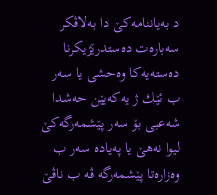د به‌یاننامه‌كێ دا به‌لاڤكر سه‌باره‌ت ده‌ستدرێژیكرنا ده‌سته‌یه‌كا وه‌حشی یا سه‌ر ب ئێك ژ یه‌كه‌یێن حه‌شدا شه‌عبی بۆ سه‌ر پێشمه‌رگه‌كێ لیوا نه‌هێ یا په‌یاده‌ سه‌ر ب وه‌زاره‌تا پێشمه‌رگه‌ ڤه‌ ب ناڤێ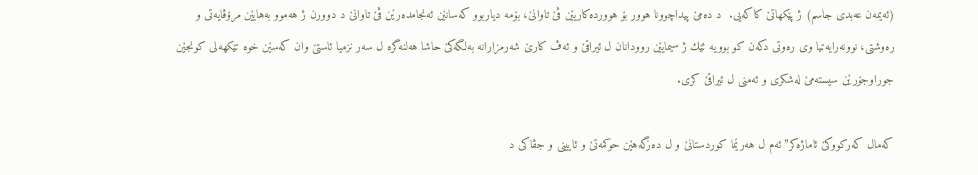(ئه‌یمه‌ن عه‌بدی جاسم) ژ پێكهاتێ كاكه‌یی.  د ده‌مێ پیداچوونا هوور بۆ هوورده‌كاریێن ڤێ تاوانێ، بۆمه‌ دیاربوو كه‌سانێن ئه‌نجامده‌رێن ڤێ تاوانێ د دوورن ژ هه‌موو به‌هایێن مرۆڤایه‌تی و ره‌وشتی، نوونه‌رایه‌تیا وی ره‌وتی دكه‌ن كو بوویه‌ ئێك ژ سیمایێن روودانان ل ئیراقێ و ئه‌ڤ كارێ شه‌رمزارانه‌ به‌لگه‌كێ حاشا هه‌لنه‌گره‌ ل سه‌ر نزمیا ئاستێ وان كه‌سێن خوه‌ تێكهه‌لی كونجێن جوراوجۆرێن سیسته‌مێ له‌شكری و ئه‌منی ل ئیراقێ كری.

كه‌مال كه‌ركووكێ ئاماژه‌كر” ئه‌م ل هه‌رێما كوردستانێ و ل ده‌زگه‌هێن حوكمه‌تێ و ئایینی و جڤاكی د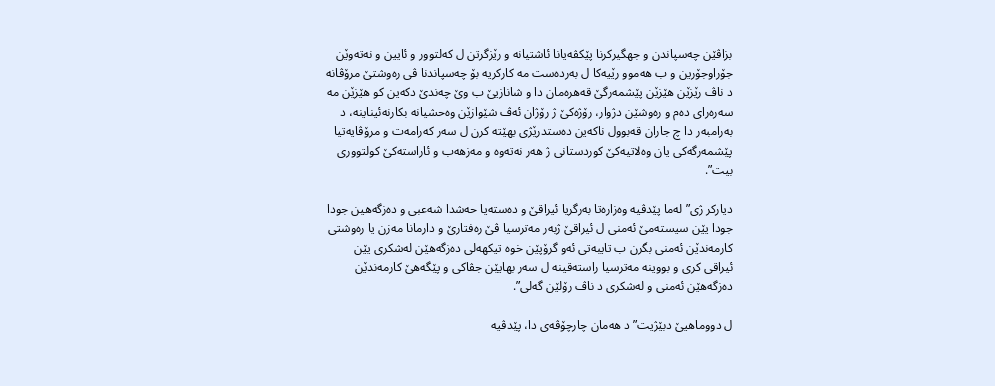بزاڤێن چه‌سپاندن و جهگیركرنا پێكڤه‌یانا ئاشتیانه‌ و رێزگرتن ل كه‌لتوور و ئایین و نه‌ته‌وێن جۆراوجۆرین و ب هه‌موو رێیه‌كا ل به‌رده‌ست مه‌ كاركریه‌ بۆ چه‌سپاندنا ڤی ره‌وشتێ مرۆڤانه‌ د ناڤ رێزێن هێزێن پێشمه‌رگێ قه‌هره‌مان دا و شانازیێ ب وێ چه‌ندێ دكه‌ین كو هێزێن مه‌ سه‌ره‌رای ده‌م و ره‌وشێن دژوار، رۆژه‌كێ ژ رۆژان ئه‌ڤ شێوازێن وه‌حشیانه‌ بكارنه‌ئیناینه‌، د به‌رامبه‌ر دا چ جاران قه‌بوول ناكه‌ین ده‌ستدرێژی بهێته‌ كرن ل سه‌ر كه‌رامه‌ت و مرۆڤایه‌تیا پێشمه‌رگه‌كی یان وه‌لاتیه‌كێ كوردستانی ژ هه‌ر نه‌ته‌وه‌ و مه‌زهه‌ب و ئاراسته‌كێ كولتووری بیت”.

دیاركر ژی” له‌ما پێدڤیه‌ وه‌زاره‌تا به‌رگریا ئیراقێ و ده‌سته‌یا حه‌شدا شه‌عبی و ده‌زگه‌هین جودا جودا یێن سیسته‌مێ ئه‌منی ل ئیراقێ ژبه‌ر مه‌ترسیا ڤێ ره‌فتارێ و دارمانا مه‌زن یا ره‌وشتی كارمه‌ندێن ئه‌منی بگرن ب تایبه‌تی ئه‌و گرۆپێن خوه‌ تیكهه‌لی ده‌زگه‌هێن له‌شكری یێن ئیراقی كری و بووینه‌ مه‌ترسیا راسته‌قینه‌ ل سه‌ر بهایێن جڤاكی و پێگه‌هێ كارمه‌ندێن ده‌زگه‌هێن ئه‌منی و له‌شكری د ناڤ رۆلێن گه‌لی”.

ل دووماهیێ دبێژیت” د هه‌مان چارچۆڤه‌ی دا، پێدڤیه‌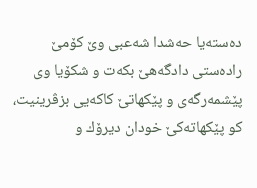ده‌سته‌یا حه‌شدا شه‌عبی وێ كۆمێ راده‌ستی دادگه‌هێ بكه‌ت و شكۆیا وی پێشمه‌رگه‌ی و پێكهاتێ كاكه‌یی بزڤرینیت، كو پێكهاته‌كێ خودان دیرۆك و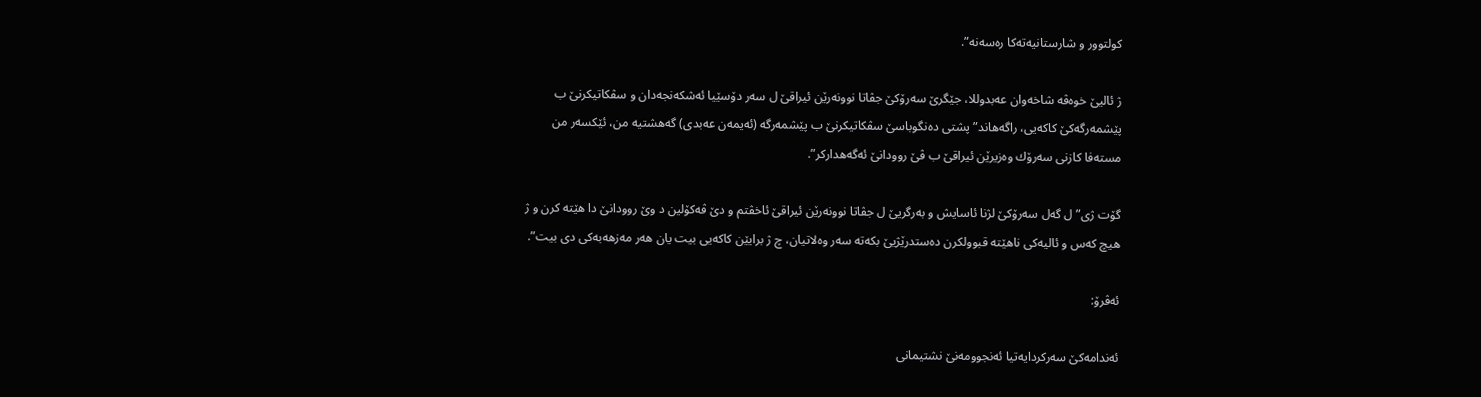كولتوور و شارستانیه‌ته‌كا ره‌سه‌نه‌”.

ژ ئالیێ خوه‌ڤه‌ شاخه‌وان عه‌بدوللا، جێگرێ سه‌رۆكێ جڤاتا نوونه‌رێن ئیراقێ ل سه‌ر دۆسێیا ئه‌شكه‌نجه‌دان و سڤكاتیكرنێ ب پێشمه‌رگه‌كێ كاكه‌یی، راگه‌هاند” پشتی ده‌نگوباسێ سڤكاتیكرنێ ب پێشمه‌رگه‌ (ئه‌یمه‌ن عه‌بدی) گه‌هشتیه‌ من، ئێكسه‌ر من مسته‌فا كازنی سه‌رۆك وه‌زیرێن ئیراقێ ب ڤێ روودانێ ئه‌گه‌هداركر”.

گۆت ژی” ل گه‌ل سه‌رۆكێ لژنا ئاسایش و به‌رگریێ ل جڤاتا نوونه‌رێن ئیراقێ ئاخڤتم و دێ ڤه‌كۆلین د وێ روودانێ دا هێته‌ كرن و ژ هیچ كه‌س و ئالیه‌كی ناهێته‌ قبوولكرن ده‌ستدرێژیێ بكه‌ته‌ سه‌ر وه‌لاتیان، چ ژ برایێن كاكه‌یی بیت یان هه‌ر مه‌زهه‌به‌كی دی بیت”.

ئه‌ڤرۆ:

ئه‌ندامه‌كێ سه‌ركردایه‌تیا ئه‌نجوومه‌نێ نشتیمانی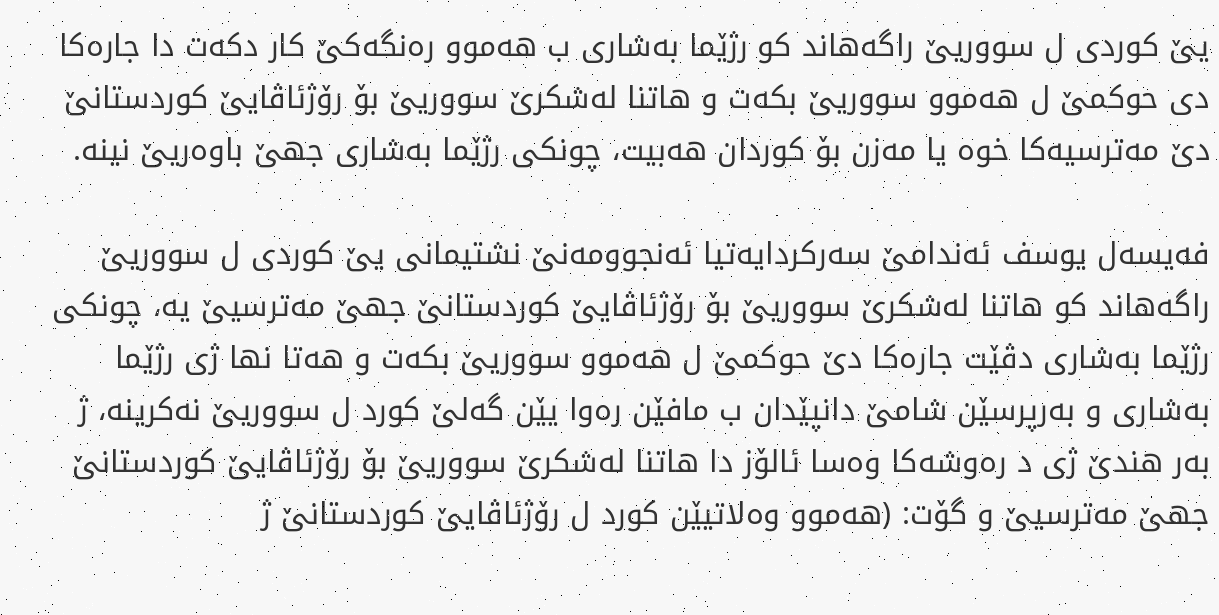یێ كوردی ل سووریێ راگه‌هاند كو رژێما به‌شاری ب هه‌موو ره‌نگه‌كێ كار دكه‌ت دا جاره‌كا دی حوكمێ ل هه‌موو سووریێ بكه‌ت و هاتنا له‌شكرێ سووریێ بۆ رۆژئاڤایێ كوردستانێ دێ مه‌ترسیه‌كا خوه‌ یا مه‌زن بۆ كوردان هه‌بیت، چونكی رژێما به‌شاری جهێ باوه‌ریێ نینه‌.

فه‌یسه‌ل یوسف ئه‌ندامێ سه‌ركردایه‌تیا ئه‌نجوومه‌نێ نشتیمانی یێ كوردی ل سووریێ راگه‌هاند كو هاتنا له‌شكرێ سووریێ بۆ رۆژئاڤایێ كوردستانێ جهێ مه‌ترسیێ یه‌، چونكی رژێما به‌شاری دڤێت جاره‌كا دێ حوكمێ ل هه‌موو سووریێ بكه‌ت و هه‌تا نها ژی رژێما به‌شاری و به‌رپرسێن شامێ دانپێدان ب مافێن ره‌وا یێن گه‌لێ كورد ل سووریێ نه‌كرینه‌، ژ به‌ر هندێ ژی د ره‌وشه‌كا وه‌سا ئالۆز دا هاتنا له‌شكرێ سووریێ بۆ رۆژئاڤایێ كوردستانێ جهێ مه‌ترسیێ و گۆت: (هه‌موو وه‌لاتیێن كورد ل رۆژئاڤایێ كوردستانێ ژ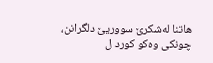هاتنا له‌شكرێ سووریێ دلگرانن، چونكی وه‌كو كورد ل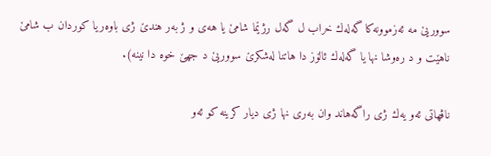سووریێ مه‌ ئه‌زموونه‌كا گه‌له‌ك خراب ل گه‌ل رژێما شامێ یا هه‌ی و ژ به‌ر هندێ ژی باوه‌ریا كوردان ب شامێ ناهێت و د ره‌وشا نها یا گه‌له‌ك ئالۆز دا هاتنا له‌شكرێ سووریێ د جهێ خوه‌ دا نینه‌).

ناڤهاتی ئه‌و یه‌ك ژی راگه‌هاند وان به‌ری نها ژی دیار كرینه‌ كو ئه‌و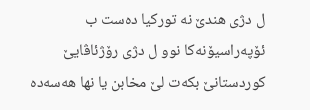ل دژی هندێ نه‌ توركیا ده‌ست ب ئۆپه‌راسیۆنه‌كا نوو ل دژی رۆژئاڤایێ كوردستانێ بكه‌ت لێ مخابن یا نها هه‌سه‌ده‌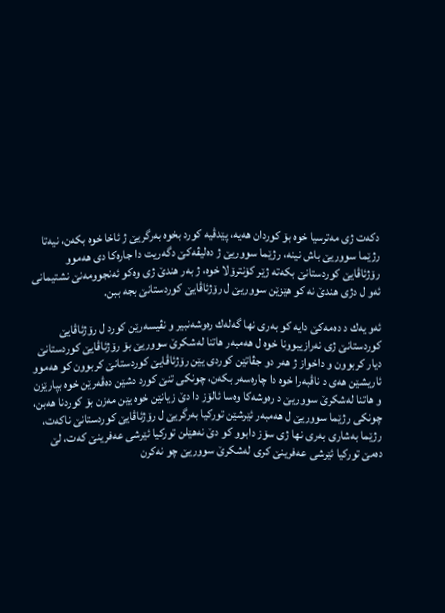دكه‌ت ژی مه‌ترسیا خوه‌ بۆ كوردان هه‌یه‌، پێدڤیه‌ كورد بخوه‌ به‌رگریێ ژ ئاخا خوه‌ بكه‌ن، نیه‌تا رژێما سووریێ باش نینه‌، رژێما سووریێ ژ ده‌لیڤه‌كێ دگه‌ریت دا جاره‌كا دی هه‌موو رۆژئاڤایێ كوردستانێ بكه‌ته‌ ژێر كۆنترۆلا خوه‌، ژ به‌ر هندێ ژی وه‌كو ئه‌نجوومه‌نێ نشتیمانی ئه‌و ل دژی هندێ نه‌ كو هێزێن سووریێ ل رۆژئاڤایێ كوردستانێ بجه ببن.

ئه‌و یه‌ك د ده‌مه‌كێ دایه‌ كو به‌ری نها گه‌له‌ك ره‌وشه‌نبیر و نڤیسه‌رێن كورد ل رۆژئاڤایێ كوردستانێ ژی نه‌رازیبوونا خوه‌ ل هه‌مبه‌ر هاتنا له‌شكرێ سووریێ بۆ رۆژئاڤایێ كوردستانێ دیار كربوون و داخواز ژ هه‌ر دو جڤاتێن كوردی یێن رۆژئاڤایێ كوردستانێ كربوون كو هه‌موو ئاریشێن هه‌ی د ناڤبه‌را خوه‌ دا چاره‌سه‌ر بكه‌ن، چونكی تنێ كورد دشێن ده‌ڤه‌رێن خوه‌ بپارێزن و هاتنا له‌شكرێ سووریێ د ره‌وشه‌كا وه‌سا ئالۆز دا دێ زیانێن خوه‌ یێن مه‌زن بۆ كوردنا هه‌بن، چونكی رژێما سووریێ ل هه‌مبه‌ر ئێرشێن توركیا به‌رگریێ ل رۆژئاڤایێ كوردستانێ ناكه‌ت، رژێما به‌شاری به‌ری نها ژی سۆز دابوو كو دێ نه‌هێلن توركیا ئێرشی عه‌فرینێ كه‌ت، لێ ده‌مێ توركیا ئێرشی عه‌فرینێ كری له‌شكرێ سووریێ چو نه‌كرن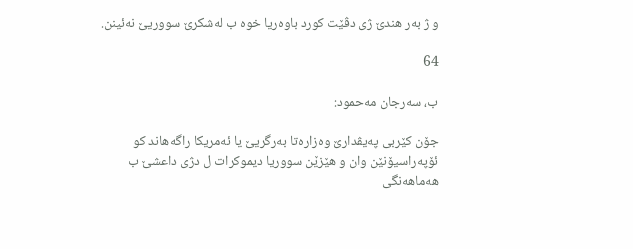و ژ به‌ر هندێ ژی دڤێت كورد باوه‌ریا خوه‌ ب له‌شكرێ سووریێ نه‌ئینن.

64

ب، سه‌رجان مه‌حمود:

جۆن كێربی په‌یڤدارێ وه‌زاره‌تا به‌رگریێ یا ئه‌مریكا راگه‌هاند كو ئۆپه‌راسیۆنێن وان و هێزێن سووریا دیموكرات ل دژی داعشێ ب هه‌ماهه‌نگی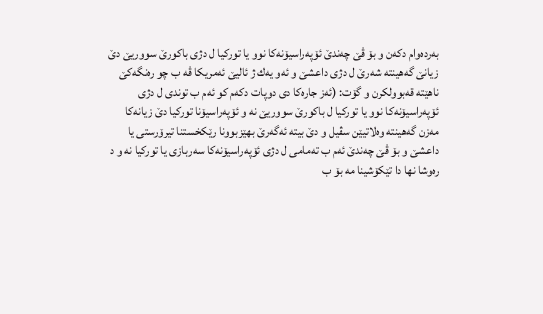به‌رده‌وام دكه‌ن و بۆ ڤێ چه‌ندێ ئۆپه‌راسیۆنه‌كا نوو یا توركیا ل دژی باكورێ سووریێ دێ زیانێ گه‌هینته‌ شه‌رێ ل دژی داعشێ و ئه‌و یه‌ك ژ ئالیێ ئه‌مریكا ڤه‌ ب چو ره‌نگه‌كێ ناهێته‌ قه‌بوولكرن و گۆت: (ئه‌ز جاره‌كا دی دوپات دكه‌م كو ئه‌م ب توندی ل دژی ئۆپه‌راسیۆنه‌كا نوو یا توركیا ل باكورێ سووریێ نه‌ و ئۆپه‌راسیۆنا توركیا دێ زیانه‌كا مه‌زن گه‌هینته‌ وه‌لاتیێن سڤیل و دێ بیته‌ ئه‌گه‌رێ بهێزبوونا رێكخستنا تیرۆرستی یا داعشێ و بۆ ڤێ چه‌ندێ ئه‌م ب ته‌مامی ل دژی ئۆپه‌راسیۆنه‌كا سه‌ربازی یا توركیا نه‌ و د ره‌وشا نها دا تێكۆشینا مه‌ بۆ ب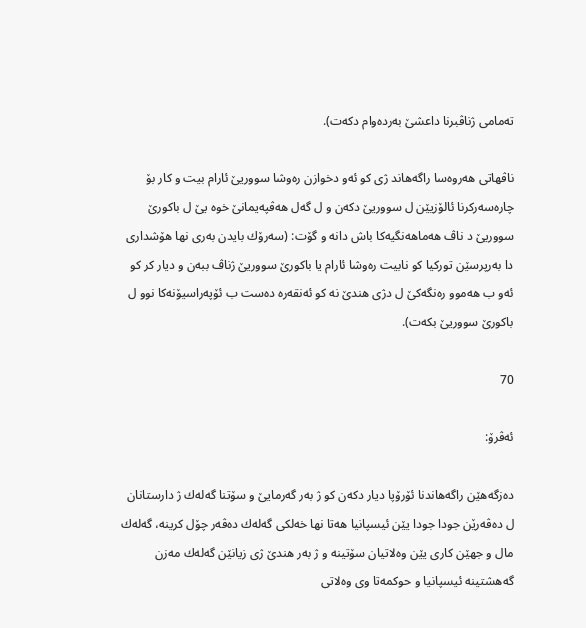ته‌مامی ژناڤبرنا داعشێ به‌رده‌وام دكه‌ت).

ناڤهاتی هه‌روه‌سا راگه‌هاند ژی كو ئه‌و دخوازن ره‌وشا سووریێ ئارام بیت و كار بۆ چاره‌سه‌ر‌كرنا ئالۆزیێن ل سووریێ دكه‌ن و ل گه‌ل هه‌ڤپه‌یمانێ خوه‌ یێ ل باكورێ سووریێ د ناڤ هه‌ماهه‌نگیه‌كا باش دانه‌ و گۆت: (سه‌رۆك بایدن به‌ری نها هۆشداری دا به‌رپرسێن توركیا كو نابیت ره‌وشا ئارام یا باكورێ سووریێ ژناڤ ببه‌ن و دیار كر كو ئه‌و ب هه‌موو ره‌نگه‌كێ ل دژی هندێ نه‌ كو ئه‌نقه‌ره‌ ده‌ست ب ئۆپه‌راسیۆنه‌كا نوو ل باكورێ سووریێ بكه‌ت).

70

ئه‌ڤرۆ:

ده‌زگه‌هێن راگه‌هاندنا ئۆرۆپا دیار دكه‌ن كو ژ به‌ر گه‌رمایێ و سۆتنا گه‌له‌ك ژ دارستانان ل ده‌ڤه‌رێن جودا جودا یێن ئیسپانیا هه‌تا نها خه‌لكی گه‌له‌ك ده‌ڤه‌ر چۆل كرینه‌، گه‌له‌ك مال و جهێن كاری یێن وه‌لاتیان سۆتینه‌ و ژ به‌ر هندێ ژی زیانێن گه‌له‌ك مه‌زن گه‌هشتینه‌ ئیسپانیا و حوكمه‌تا وی وه‌لاتی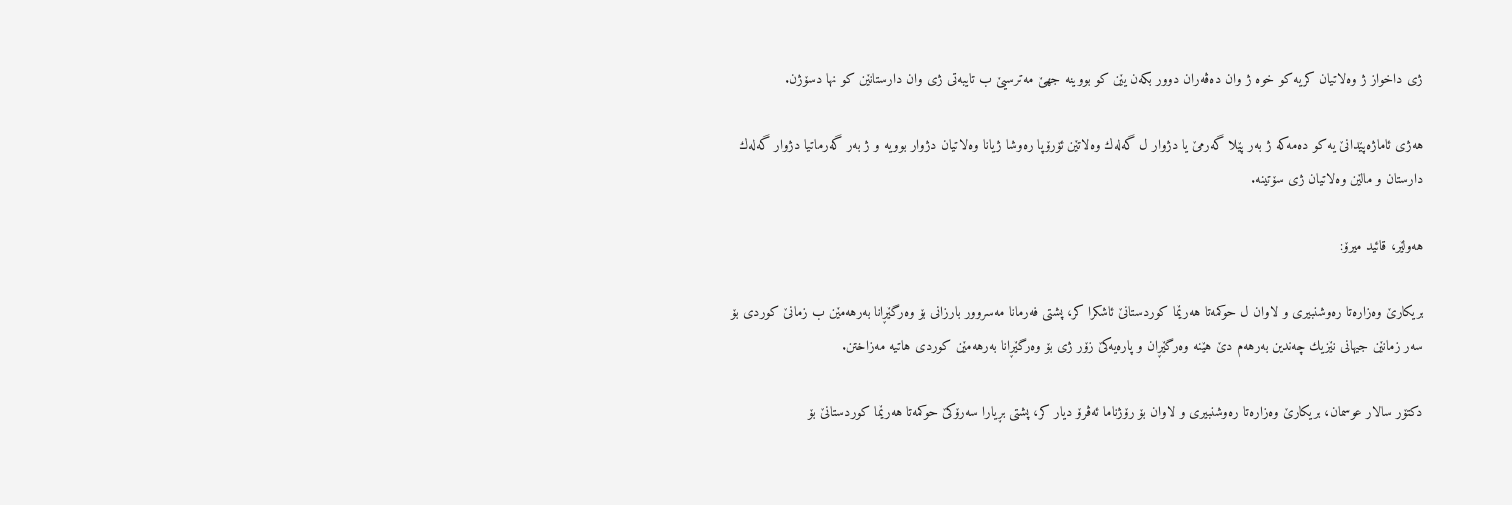ژی داخواز ژ وه‌لاتیان كریه‌ كو خوه‌ ژ وان ده‌ڤه‌ران دوور بكه‌ن یێن كو بووینه‌ جهێ مه‌ترسیێ ب تایبه‌تی ژی وان دارستانێن كو نها دسۆژن.

هه‌ژی ئاماژه‌پێدانێ یه‌ كو ده‌مه‌كه‌ ژ به‌ر پێلا گه‌رمێ یا دژوار ل گه‌له‌ك وه‌لاتێن ئۆرۆپا ره‌وشا ژیانا وه‌لاتیان دژوار بوویه‌ و ژ به‌ر گه‌رماتیا دژوار گه‌له‌ك دارستان و مالێن وه‌لاتیان ژی سۆتینه‌.

هه‌ولێر، قائید میرۆ:

بریكارێ وه‌زاره‌تا ره‌وشنبیری و لاوان ل حوكمه‌تا هه‌رێما كوردستانێ‌ ئاشكرا كر، پشتی فه‌رمانا مه‌سروور بارزانی بۆ وه‌رگێڕانا به‌رهه‌مێن ب زمانێ‌ كوردی بۆ سه‌ر زمانێن جیهانی نێزیك چه‌ندین به‌رهه‌م دێ هێنه‌ وه‌رگێڕان و پاره‌یه‌كێ زۆر ژی بۆ وه‌رگێڕانا به‌رهه‌مێن كوردی هاتیه‌ مه‌زاختن.

دكتۆر سالار عوسمان، بریكارێ وه‌زاره‌تا ره‌وشنبیری و لاوان بۆ رۆژناما ئه‌ڤرۆ دیار كر، پشتی بڕیارا سه‌رۆكێ حوكمه‌تا هه‌رێما كوردستانێ بۆ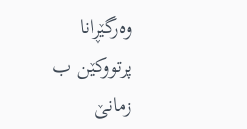وه‌رگێڕانا پرتووكێن ب زمانێ‌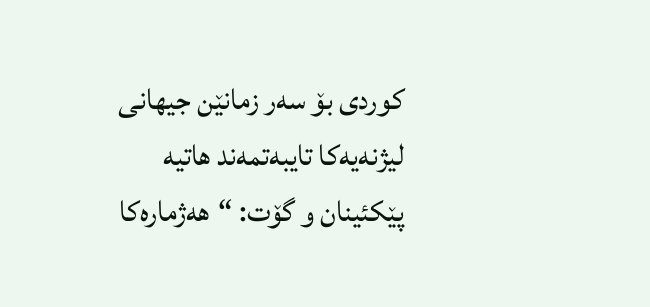كوردی بۆ سه‌ر زمانێن جیهانی لیژنه‌یه‌كا تایبه‌تمه‌ند هاتیه‌ پێكئینان و گۆت: “هه‌ژماره‌كا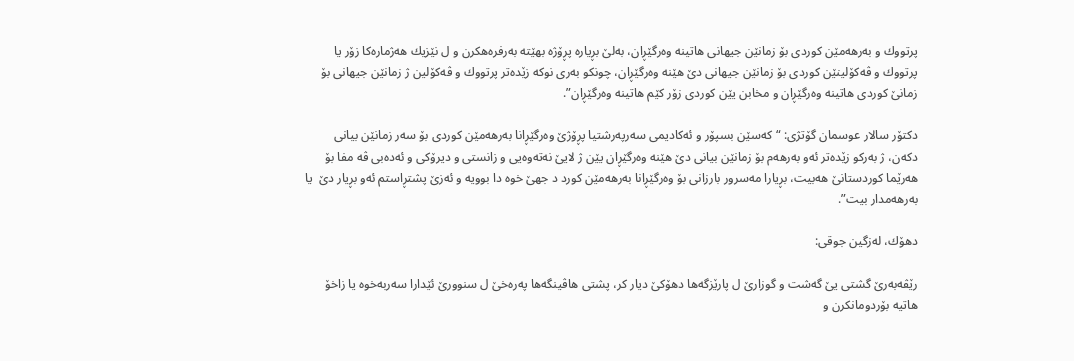پرتووك و به‌رهه‌مێن كوردی بۆ زمانێن جیهانی هاتینه‌ وه‌رگێڕان، به‌لێ بڕیاره‌ پڕۆژه‌ بهێته‌ به‌رفره‌هكرن و ل نێزیك هه‌ژماره‌كا زۆر یا پرتووك و ڤه‌كۆلینێن كوردی بۆ زمانێن جیهانی دێ هێنه‌ وه‌رگێڕان، چونكو به‌ری نوكه‌ زێده‌تر پرتووك و ڤه‌كۆلین ژ زمانێن جیهانی بۆ زمانێ‌ كوردی هاتینه‌ وه‌رگێڕان و مخابن یێن كوردی زۆر كێم هاتینه‌ وه‌رگێڕان”.

دكتۆر سالار عوسمان گۆتژی: “كه‌سێن بسپۆر و ئه‌كادیمی سه‌رپه‌رشتیا پڕۆژێ وه‌رگێڕانا به‌رهه‌مێن كوردی بۆ سه‌ر زمانێن بیانی دكه‌ن، ژ به‌ركو زێده‌تر ئه‌و به‌رهه‌م بۆ زمانێن بیانی دێ هێنه‌ وه‌رگێڕان یێن ژ لایێ نه‌ته‌وه‌یی و زانستی و دیرۆكی و ئه‌ده‌بی ڤه‌ مفا بۆ هه‌رێما كوردستانێ هه‌بیت، بڕیارا مه‌سرور بارزانی بۆ وه‌رگێڕانا به‌رهه‌مێن كورد د جهێ خوه‌ دا بوویه‌ و ئه‌زێ پشتڕاستم ئه‌و بڕیار دێ  یا به‌رهه‌مدار بیت”.

دهۆك، له‌زگین جوقی:

رێڤه‌به‌رێ‌ گشتی یێ‌ گه‌شت و گوزارێ‌ ل پارێزگه‌ها دهۆكێ‌ دیار كر، پشتی هاڤینگه‌ها په‌ره‌خێ‌ ل سنوورێ‌ ئێدارا سه‌ربه‌خوه‌ یا زاخۆ هاتیه‌ بۆردومانكرن و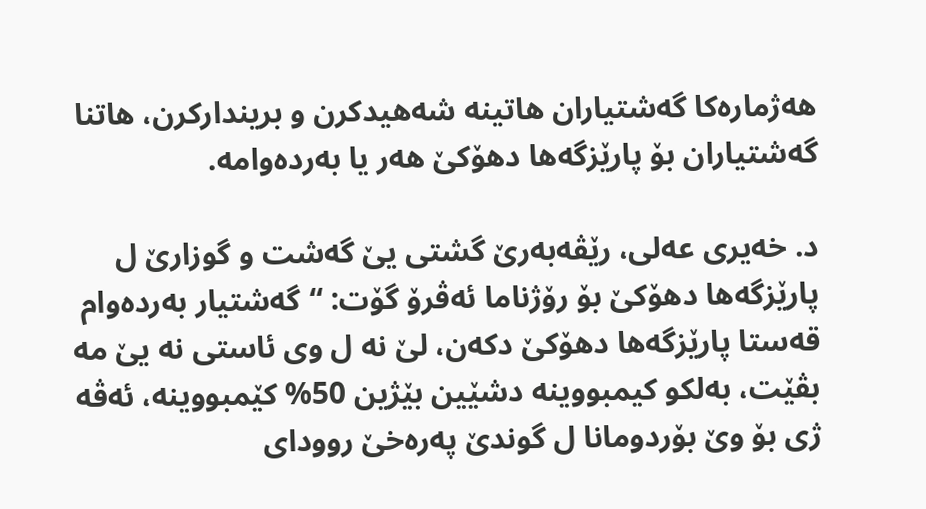هه‌ژماره‌كا گه‌شتیاران هاتینه‌ شه‌هیدكرن و برینداركرن، هاتنا گه‌شتیاران بۆ پارێزگه‌ها دهۆكێ‌ هه‌ر یا به‌رده‌وامه‌.

د. خه‌یری عه‌لی، رێڤه‌به‌رێ‌ گشتی یێ‌ گه‌شت و گوزارێ‌ ل پارێزگه‌ها دهۆكێ‌ بۆ رۆژناما ئه‌ڤرۆ گۆت: “گه‌شتیار به‌رده‌وام قه‌ستا پارێزگه‌ها دهۆكێ‌ دكه‌ن، لێ‌ نه‌ ل وی ئاستی نه‌ یێ‌ مه‌ بڤێت، به‌لكو كیمبووینه‌ دشێین بێژین 50% كێمبووینه‌، ئه‌ڤه‌ ژی بۆ وێ‌ بۆردومانا ل گوندێ‌ په‌ره‌خێ‌ روودای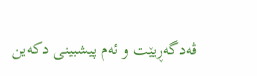ڤه‌دگه‌ڕیێت و ئه‌م پیشبینی دكه‌ین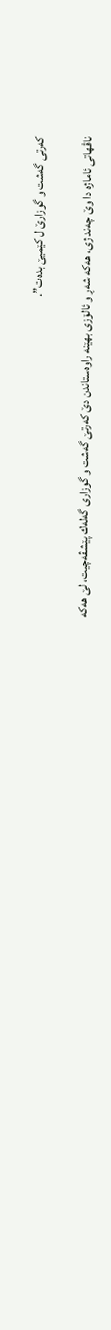كه‌رتی گه‌شت و گوزارێ‌ ل كێمیێ‌ بده‌ت”.

ناڤهاتی ئاماژه‌ دا وێ‌ چه‌ند ژی، هه‌كه‌ شه‌ڕ و ئالۆزی بهێنه‌ راوه‌ستاندن دێ‌ كه‌رتێ‌ گه‌شت و گوزاری گه‌له‌ك پێشڤه‌چیت، لێ‌ هه‌كه‌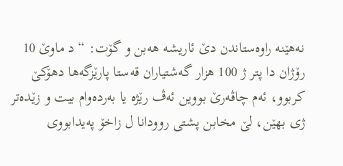نه‌هێنه‌ راوه‌ستاندن دێ‌ ئاریشه‌ هه‌بن و گۆت: “د ماوێ‌ 10 رۆژان دا پتر ژ 100 هزار گه‌شتیاران قه‌ستا پارێزگه‌ها دهۆكێ‌ كربوو، ئه‌م چاڤه‌رێ‌ بووین ئه‌ڤ رێژه‌ یا به‌رده‌وام بیت و زێده‌تر ژی بهێن، لێ‌ مخابن پشتی روودانا ل زاخۆ په‌یدابووی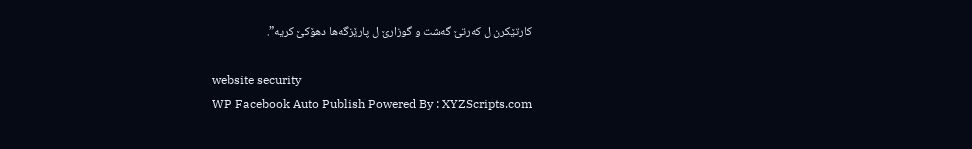كارتێكرن ل كه‌رتێ‌ گه‌شت و گوزارێ‌ ل پارێزگه‌ها دهۆكێ‌ كریه‌”.

website security
WP Facebook Auto Publish Powered By : XYZScripts.com